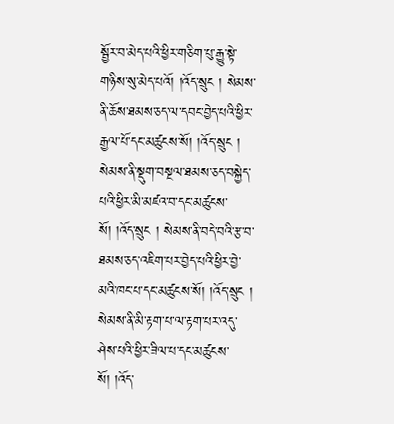སྦྱོར་བ་མེད་པའི་ཕྱིར་གཅིག་པུ་རྒྱུ་སྟེ་གཉིས་སུ་མེད་པའོ། །འོད་སྲུང ། སེམས་ནི་ཆོས་ཐམས་ཅད་ལ་དབང་བྱེད་པའི་ཕྱིར་རྒྱལ་པོ་དང་མཚུངས་སོ། །འོད་སྲུང ། སེམས་ནི་སྡུག་བསྔལ་ཐམས་ཅད་བསྐྱེད་པའི་ཕྱིར་མི་མཛའ་བ་དང་མཚུངས་སོ། །འོད་སྲུང ། སེམས་ནི་བདེ་བའི་རྩ་བ་ཐམས་ཅད་འཇིག་པར་བྱེད་པའི་ཕྱིར་བྱེ་མའི་ཁང་པ་དང་མཚུངས་སོ། །འོད་སྲུང ། སེམས་ནི་མི་རྟག་པ་ལ་རྟག་པར་འདུ་ཤེས་པའི་ཕྱིར་ཟིལ་པ་དང་མཚུངས་སོ། །འོད་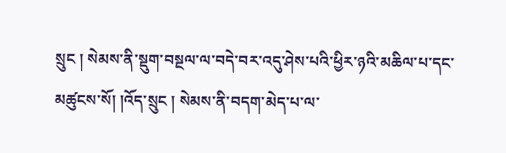སྲུང ། སེམས་ནི་སྡུག་བསྔལ་ལ་བདེ་བར་འདུ་ཤེས་པའི་ཕྱིར་ཉའི་མཆིལ་པ་དང་མཚུངས་སོ། །འོད་སྲུང ། སེམས་ནི་བདག་མེད་པ་ལ་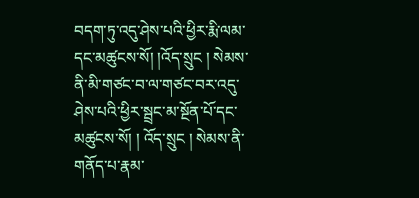བདག་ཏུ་འདུ་ཤེས་པའི་ཕྱིར་རྨི་ལམ་དང་མཚུངས་སོ། །འོད་སྲུང ། སེམས་ནི་མི་གཙང་བ་ལ་གཙང་བར་འདུ་ཤེས་པའི་ཕྱིར་སྦྲང་མ་སྔོན་པོ་དང་མཚུངས་སོ། ། འོད་སྲུང ། སེམས་ནི་གནོད་པ་རྣམ་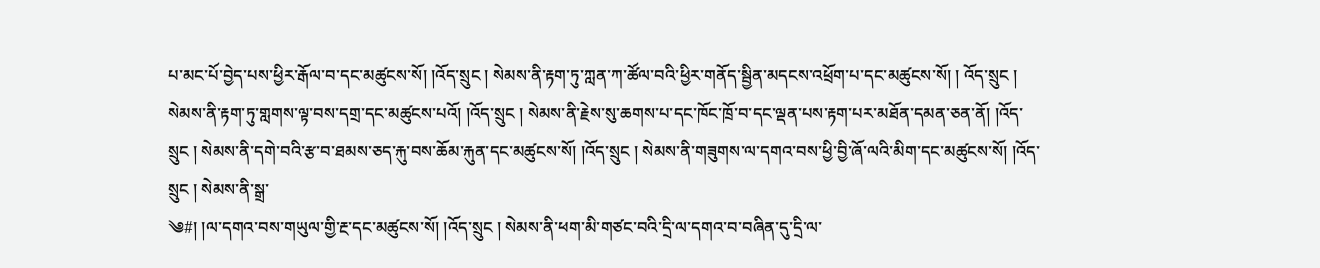པ་མང་པོ་བྱེད་པས་ཕྱིར་རྒོལ་བ་དང་མཚུངས་སོ། །འོད་སྲུང ། སེམས་ནི་རྟག་ཏུ་ཀླན་ཀ་ཚོལ་བའི་ཕྱིར་གནོད་སྦྱིན་མདངས་འཕྲོག་པ་དང་མཚུངས་སོ། ། འོད་སྲུང ། སེམས་ནི་རྟག་ཏུ་གླགས་ལྟ་བས་དགྲ་དང་མཚུངས་པའོ། །འོད་སྲུང ། སེམས་ནི་རྗེས་སུ་ཆགས་པ་དང་ཁོང་ཁྲོ་བ་དང་ལྡན་པས་རྟག་པར་མཐོན་དམན་ཅན་ནོ། །འོད་སྲུང ། སེམས་ནི་དགེ་བའི་རྩ་བ་ཐམས་ཅད་རྐུ་བས་ཆོམ་རྐུན་དང་མཚུངས་སོ། །འོད་སྲུང ། སེམས་ནི་གཟུགས་ལ་དགའ་བས་ཕྱི་བྱི་ཞོ་ལའི་མིག་དང་མཚུངས་སོ། །འོད་སྲུང ། སེམས་ནི་སྒྲ་
༄#། །ལ་དགའ་བས་གཡུལ་གྱི་རྔ་དང་མཚུངས་སོ། །འོད་སྲུང ། སེམས་ནི་ཕག་མི་གཙང་བའི་དྲི་ལ་དགའ་བ་བཞིན་དུ་དྲི་ལ་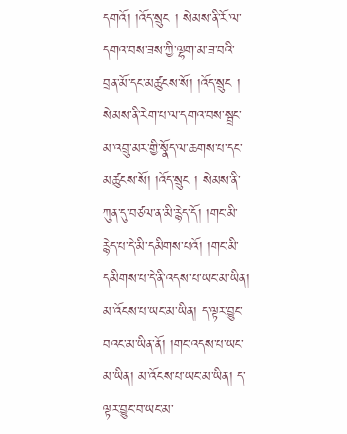དགའོ། །འོད་སྲུང ། སེམས་ནི་རོ་ལ་དགའ་བས་ཟས་ཀྱི་ལྷག་མ་ཟ་བའི་བྲན་མོ་དང་མཚུངས་སོ། །འོད་སྲུང ། སེམས་ནི་རེག་པ་ལ་དགའ་བས་སྦྲང་མ་འབྲུ་མར་གྱི་སྣོད་ལ་ཆགས་པ་དང་མཚུངས་སོ། །འོད་སྲུང ། སེམས་ནི་ཀུན་དུ་བཙལ་ན་མི་རྙེད་དོ། །གང་མི་རྙེད་པ་དེ་མི་དམིགས་པའོ། །གང་མི་དམིགས་པ་དེ་ནི་འདས་པ་ཡང་མ་ཡིན། མ་འོངས་པ་ཡང་མ་ཡིན། ད་ལྟར་བྱུང་བའང་མ་ཡིན་ནོ། །གང་འདས་པ་ཡང་མ་ཡིན། མ་འོངས་པ་ཡང་མ་ཡིན། ད་ལྟར་བྱུང་བ་ཡང་མ་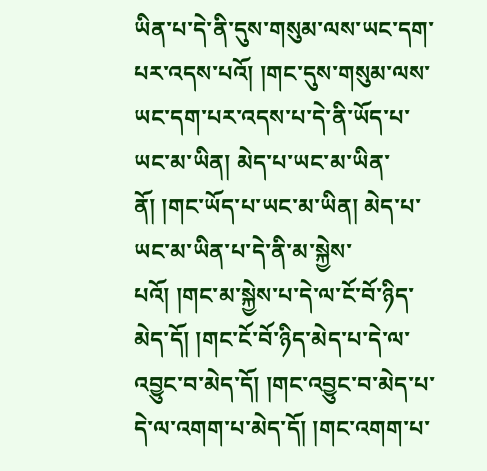ཡིན་པ་དེ་ནི་དུས་གསུམ་ལས་ཡང་དག་པར་འདས་པའོ། །གང་དུས་གསུམ་ལས་ཡང་དག་པར་འདས་པ་དེ་ནི་ཡོད་པ་ཡང་མ་ཡིན། མེད་པ་ཡང་མ་ཡིན་ནོ། །གང་ཡོད་པ་ཡང་མ་ཡིན། མེད་པ་ཡང་མ་ཡིན་པ་དེ་ནི་མ་སྐྱེས་པའོ། །གང་མ་སྐྱེས་པ་དེ་ལ་ངོ་བོ་ཉིད་མེད་དོ། །གང་ངོ་བོ་ཉིད་མེད་པ་དེ་ལ་འབྱུང་བ་མེད་དོ། །གང་འབྱུང་བ་མེད་པ་དེ་ལ་འགག་པ་མེད་དོ། །གང་འགག་པ་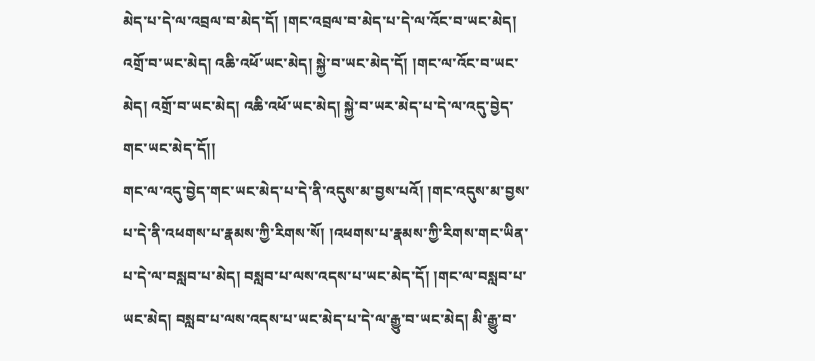མེད་པ་དེ་ལ་འབྲལ་བ་མེད་དོ། །གང་འབྲལ་བ་མེད་པ་དེ་ལ་འོང་བ་ཡང་མེད། འགྲོ་བ་ཡང་མེད། འཆི་འཕོ་ཡང་མེད། སྐྱེ་བ་ཡང་མེད་དོ། །གང་ལ་འོང་བ་ཡང་མེད། འགྲོ་བ་ཡང་མེད། འཆི་འཕོ་ཡང་མེད། སྐྱེ་བ་ཡར་མེད་པ་དེ་ལ་འདུ་བྱེད་གང་ཡང་མེད་དོ།།
གང་ལ་འདུ་བྱེད་གང་ཡང་མེད་པ་དེ་ནི་འདུས་མ་བྱས་པའོ། །གང་འདུས་མ་བྱས་པ་དེ་ནི་འཕགས་པ་རྣམས་ཀྱི་རིགས་སོ། །འཕགས་པ་རྣམས་ཀྱི་རིགས་གང་ཡིན་པ་དེ་ལ་བསླབ་པ་མེད། བསླབ་པ་ལས་འདས་པ་ཡང་མེད་དོ། །གང་ལ་བསླབ་པ་ཡང་མེད། བསླབ་པ་ལས་འདས་པ་ཡང་མེད་པ་དེ་ལ་རྒྱུ་བ་ཡང་མེད། མི་རྒྱུ་བ་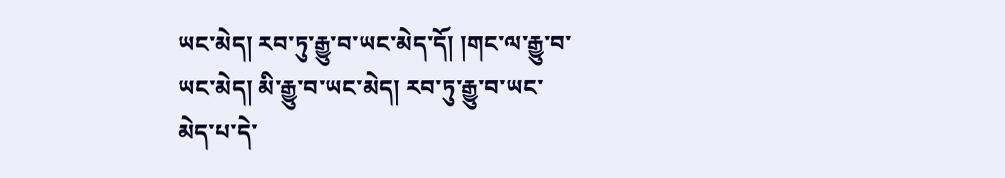ཡང་མེད། རབ་ཏུ་རྒྱུ་བ་ཡང་མེད་དོ། །གང་ལ་རྒྱུ་བ་ཡང་མེད། མི་རྒྱུ་བ་ཡང་མེད། རབ་ཏུ་རྒྱུ་བ་ཡང་མེད་པ་དེ་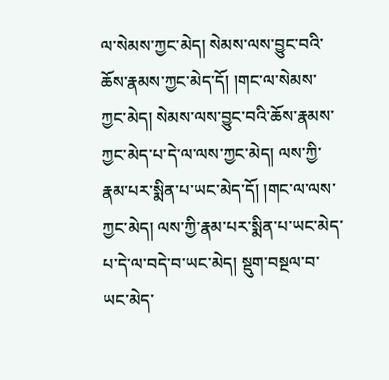ལ་སེམས་ཀྱང་མེད། སེམས་ལས་བྱུང་བའི་ཆོས་རྣམས་ཀྱང་མེད་དོ། །གང་ལ་སེམས་ཀྱང་མེད། སེམས་ལས་བྱུང་བའི་ཆོས་རྣམས་ཀྱང་མེད་པ་དེ་ལ་ལས་ཀྱང་མེད། ལས་ཀྱི་རྣམ་པར་སྨིན་པ་ཡང་མེད་དོ། །གང་ལ་ལས་ཀྱང་མེད། ལས་ཀྱི་རྣམ་པར་སྨིན་པ་ཡང་མེད་པ་དེ་ལ་བདེ་བ་ཡང་མེད། སྡུག་བསྔལ་བ་ཡང་མེད་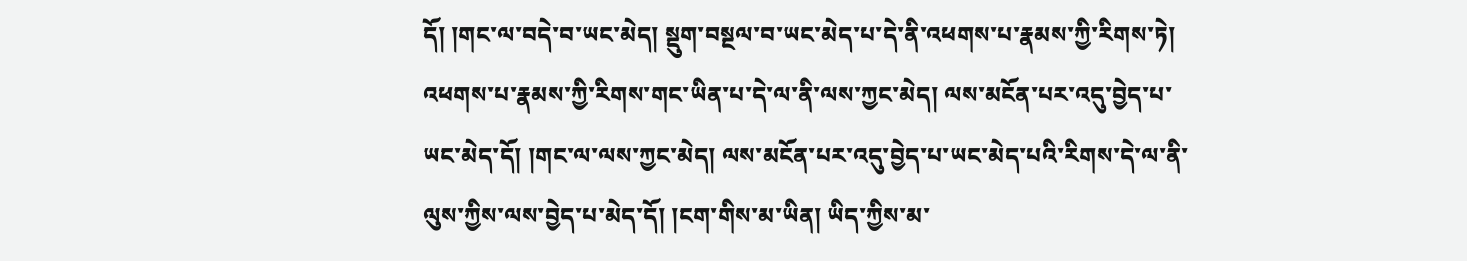དོ། །གང་ལ་བདེ་བ་ཡང་མེད། སྡུག་བསྔལ་བ་ཡང་མེད་པ་དེ་ནི་འཕགས་པ་རྣམས་ཀྱི་རིགས་ཏེ། འཕགས་པ་རྣམས་ཀྱི་རིགས་གང་ཡིན་པ་དེ་ལ་ནི་ལས་ཀྱང་མེད། ལས་མངོན་པར་འདུ་བྱེད་པ་ཡང་མེད་དོ། །གང་ལ་ལས་ཀྱང་མེད། ལས་མངོན་པར་འདུ་བྱེད་པ་ཡང་མེད་པའི་རིགས་དེ་ལ་ནི་ལུས་ཀྱིས་ལས་བྱེད་པ་མེད་དོ། །ངག་གིས་མ་ཡིན། ཡིད་ཀྱིས་མ་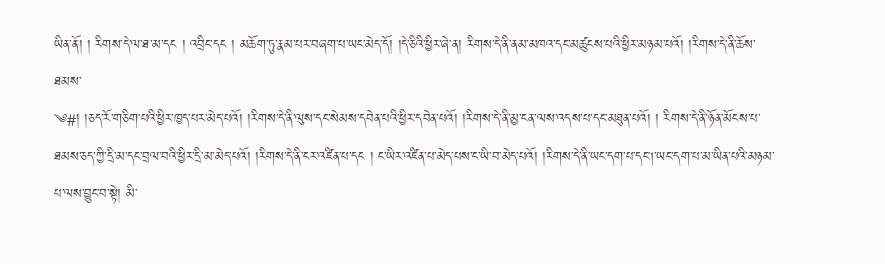ཡིན་ནོ། ། རིགས་དེ་ལ་ཐ་མ་དང ། འབྲིང་དང ། མཆོག་ཏུ་རྣམ་པར་བཞག་པ་ཡང་མེད་དོ། །དེ་ཅིའི་ཕྱིར་ཞེ་ན། རིགས་དེ་ནི་ནམ་མཁའ་དང་མཚུངས་པའི་ཕྱིར་མཉམ་པའོ། །རིགས་དེ་ནི་ཆོས་ཐམས་
༄#། །ཅད་རོ་གཅིག་པའི་ཕྱིར་ཁྱད་པར་མེད་པའོ། །རིགས་དེ་ནི་ལུས་དང་སེམས་དབེན་པའི་ཕྱིར་དབེན་པའོ། །རིགས་དེ་ནི་མྱ་ངན་ལས་འདས་པ་དང་མཐུན་པའོ། ། རིགས་དེ་ནི་ཉོན་མོངས་པ་ཐམས་ཅད་ཀྱི་དྲི་མ་དང་བྲལ་བའི་ཕྱིར་དྲི་མ་མེད་པའོ། །རིགས་དེ་ནི་ངར་འཛིན་པ་དང ། ང་ཡིར་འཛིན་པ་མེད་པས་ང་ཡི་བ་མེད་པའོ། །རིགས་དེ་ནི་ཡང་དག་པ་དང།་ཡང་དག་པ་མ་ཡིན་པའི་མཉམ་པ་ལས་བྱུང་བ་སྟེ། མི་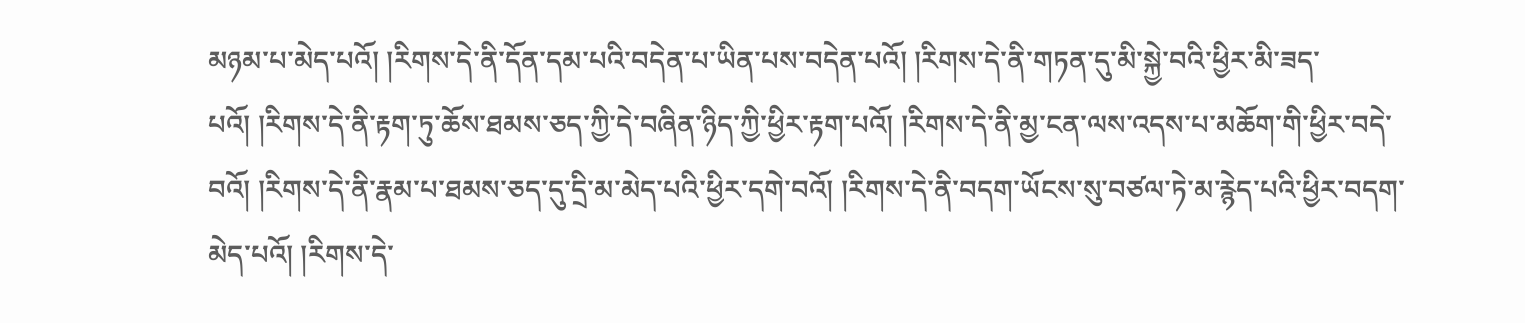མཉམ་པ་མེད་པའོ། །རིགས་དེ་ནི་དོན་དམ་པའི་བདེན་པ་ཡིན་པས་བདེན་པའོ། །རིགས་དེ་ནི་གཏན་དུ་མི་སྐྱེ་བའི་ཕྱིར་མི་ཟད་པའོ། །རིགས་དེ་ནི་རྟག་ཏུ་ཆོས་ཐམས་ཅད་ཀྱི་དེ་བཞིན་ཉིད་ཀྱི་ཕྱིར་རྟག་པའོ། །རིགས་དེ་ནི་མྱ་ངན་ལས་འདས་པ་མཆོག་གི་ཕྱིར་བདེ་བའོ། །རིགས་དེ་ནི་རྣམ་པ་ཐམས་ཅད་དུ་དྲི་མ་མེད་པའི་ཕྱིར་དགེ་བའོ། །རིགས་དེ་ནི་བདག་ཡོངས་སུ་བཙལ་ཏེ་མ་རྙེད་པའི་ཕྱིར་བདག་མེད་པའོ། །རིགས་དེ་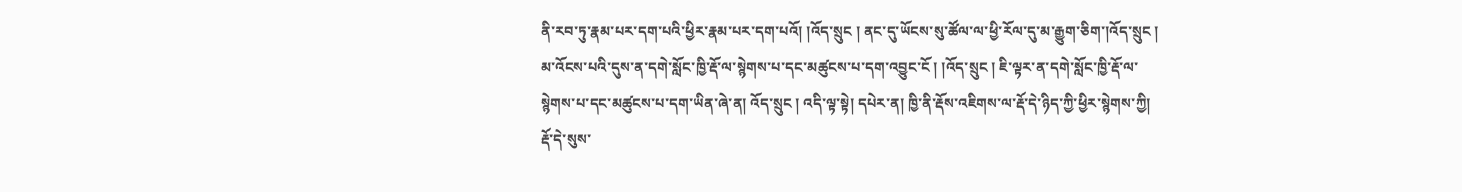ནི་རབ་ཏུ་རྣམ་པར་དག་པའི་ཕྱིར་རྣམ་པར་དག་པའོ། །འོད་སྲུང ། ནང་དུ་ཡོངས་སུ་ཚོལ་ལ་ཕྱི་རོལ་དུ་མ་རྒྱུག་ཅིག་།འོད་སྲུང ། མ་འོངས་པའི་དུས་ན་དགེ་སློང་ཁྱི་རྡོ་ལ་སྙེགས་པ་དང་མཚུངས་པ་དག་འབྱུང་ངོ ། །འོད་སྲུང ། ཇི་ལྟར་ན་དགེ་སློང་ཁྱི་རྡོ་ལ་སྙེགས་པ་དང་མཚུངས་པ་དག་ཡིན་ཞེ་ན། འོད་སྲུང ། འདི་ལྟ་སྟེ། དཔེར་ན། ཁྱི་ནི་རྡོས་འཇིགས་ལ་རྡོ་དེ་ཉིད་ཀྱི་ཕྱིར་སྙེགས་ཀྱི། རྡོ་དེ་སུས་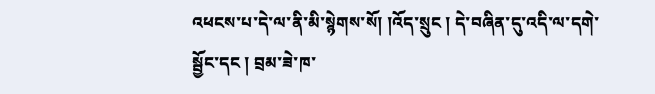འཕངས་པ་དེ་ལ་ནི་མི་སྙེགས་སོ། །འོད་སྲུང ། དེ་བཞིན་དུ་འདི་ལ་དགེ་
སྦྱོང་དང ། བྲམ་ཟེ་ཁ་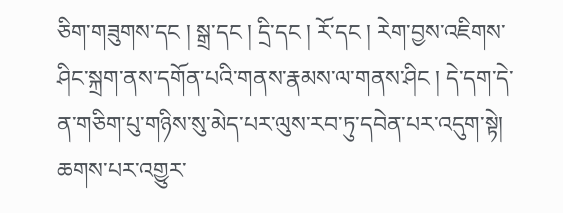ཅིག་གཟུགས་དང ། སྒྲ་དང ། དྲི་དང ། རོ་དང ། རེག་བྱས་འཇིགས་ཤིང་སྐྲག་ནས་དགོན་པའི་གནས་རྣམས་ལ་གནས་ཤིང ། དེ་དག་དེ་ན་གཅིག་པུ་གཉིས་སུ་མེད་པར་ལུས་རབ་ཏུ་དབེན་པར་འདུག་སྟེ། ཆགས་པར་འགྱུར་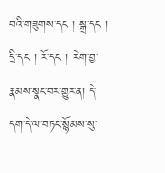བའི་གཟུགས་དང ། སྒྲ་དང ། དྲི་དང ། རོ་དང ། རེག་བྱ་རྣམས་སྣང་བར་གྱུར་ན། དེ་དག་དེ་ལ་བཏང་སྙོམས་སུ་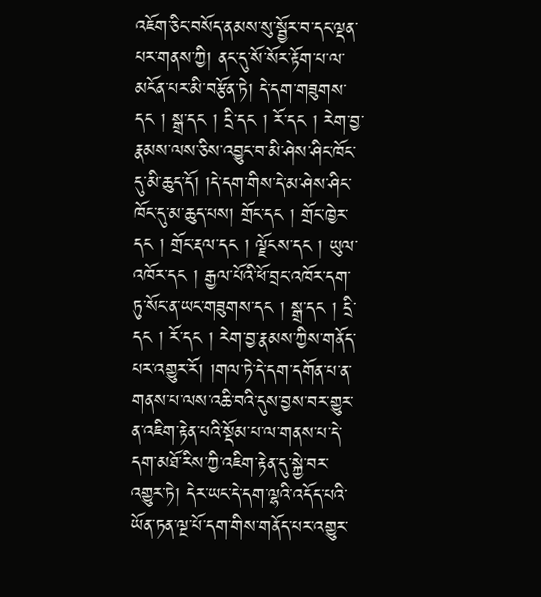འཇོག་ཅིང་བསོད་ནམས་སུ་སྦྱོར་བ་དང་ལྡན་པར་གནས་ཀྱི། ནང་དུ་སོ་སོར་རྟོག་པ་ལ་མངོན་པར་མི་བརྩོན་ཏེ། དེ་དག་གཟུགས་དང ། སྒྲ་དང ། དྲི་དང ། རོ་དང ། རེག་བྱ་རྣམས་ལས་ཅིས་འབྱུང་བ་མི་ཤེས་ཤིང་ཁོང་དུ་མི་ཆུད་དོ། །དེ་དག་གིས་དེ་མ་ཤེས་ཤིང་ཁོང་དུ་མ་ཆུད་པས། གྲོང་དང ། གྲོང་ཁྱེར་དང ། གྲོང་རྡལ་དང ། ལྗོངས་དང ། ཡུལ་འཁོར་དང ། རྒྱལ་པོའི་ཕོ་བྲང་འཁོར་དག་ཏུ་སོང་ན་ཡང་གཟུགས་དང ། སྒྲ་དང ། དྲི་དང ། རོ་དང ། རེག་བྱ་རྣམས་ཀྱིས་གནོད་པར་འགྱུར་རོ། །གལ་ཏེ་དེ་དག་དགོན་པ་ན་གནས་པ་ལས་འཆི་བའི་དུས་བྱས་བར་གྱུར་ན་འཇིག་རྟེན་པའི་སྡོམ་པ་ལ་གནས་པ་དེ་དག་མཐོ་རིས་ཀྱི་འཇིག་རྟེན་དུ་སྐྱེ་བར་འགྱུར་ཏེ། དེར་ཡང་དེ་དག་ལྷའི་འདོད་པའི་ཡོན་ཏན་ལྔ་པོ་དག་གིས་གནོད་པར་འགྱུར་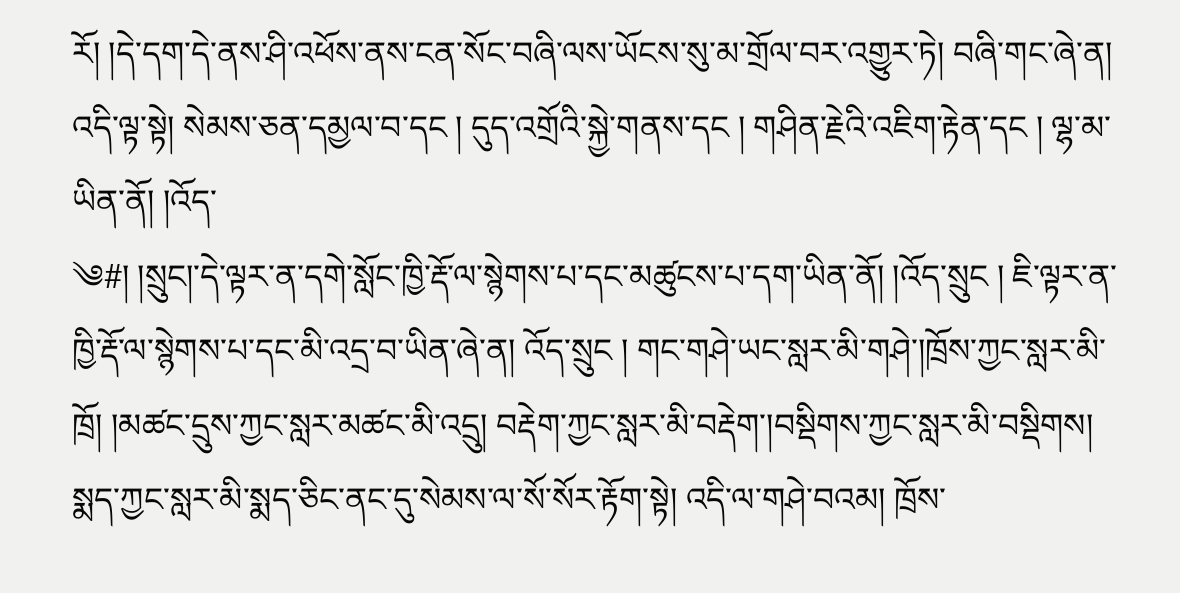རོ། །དེ་དག་དེ་ནས་ཤི་འཕོས་ནས་ངན་སོང་བཞི་ལས་ཡོངས་སུ་མ་གྲོལ་བར་འགྱུར་ཏེ། བཞི་གང་ཞེ་ན། འདི་ལྟ་སྟེ། སེམས་ཅན་དམྱལ་བ་དང ། དུད་འགྲོའི་སྐྱེ་གནས་དང ། གཤིན་རྗེའི་འཇིག་རྟེན་དང ། ལྷ་མ་ཡིན་ནོ། །འོད་
༄#། །སྲུང།་དེ་ལྟར་ན་དགེ་སློང་ཁྱི་རྡོ་ལ་སྙེགས་པ་དང་མཚུངས་པ་དག་ཡིན་ནོ། །འོད་སྲུང ། ཇི་ལྟར་ན་ཁྱི་རྡོ་ལ་སྙེགས་པ་དང་མི་འདྲ་བ་ཡིན་ཞེ་ན། འོད་སྲུང ། གང་གཤེ་ཡང་སླར་མི་གཤེ་།ཁྲོས་ཀྱང་སླར་མི་ཁྲོ། །མཚང་དྲུས་ཀྱང་སླར་མཚང་མི་འདྲུ། བརྡེག་ཀྱང་སླར་མི་བརྡེག་།བསྡིགས་ཀྱང་སླར་མི་བསྡིགས། སྨད་ཀྱང་སླར་མི་སྨད་ཅིང་ནང་དུ་སེམས་ལ་སོ་སོར་རྟོག་སྟེ། འདི་ལ་གཤེ་བའམ། ཁྲོས་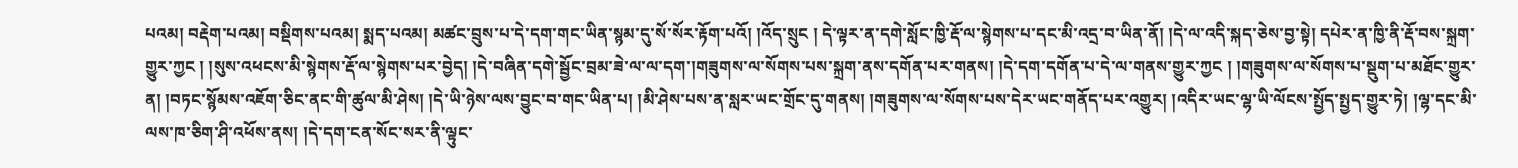པའམ། བརྡེག་པའམ། བསྡིགས་པའམ། སྨད་པའམ། མཚང་བྲུས་པ་དེ་དག་གང་ཡིན་སྙམ་དུ་སོ་སོར་རྟོག་པའོ། །འོད་སྲུང ། དེ་ལྟར་ན་དགེ་སློང་ཁྱི་རྡོ་ལ་སྙེགས་པ་དང་མི་འདྲ་བ་ཡིན་ནོ། །དེ་ལ་འདི་སྐད་ཅེས་བྱ་སྟེ། དཔེར་ན་ཁྱི་ནི་རྡོ་བས་སྐྲག་གྱུར་ཀྱང ། །སུས་འཕངས་མི་སྙེགས་རྡོ་ལ་སྙེགས་པར་བྱེད། །དེ་བཞིན་དགེ་སྦྱོང་བྲམ་ཟེ་ལ་ལ་དག་།གཟུགས་ལ་སོགས་པས་སྐྲག་ནས་དགོན་པར་གནས། །དེ་དག་དགོན་པ་དེ་ལ་གནས་གྱུར་ཀྱང ། །གཟུགས་ལ་སོགས་པ་སྡུག་པ་མཐོང་གྱུར་ན། །བཏང་སྙོམས་འཇོག་ཅིང་ནང་གི་ཚུལ་མི་ཤེས། །དེ་ཡི་ཉེས་ལས་བྱུང་བ་གང་ཡིན་པ། །མི་ཤེས་པས་ན་སླར་ཡང་གྲོང་དུ་གནས། །གཟུགས་ལ་སོགས་པས་དེར་ཡང་གནོད་པར་འགྱུར། །འདིར་ཡང་ལྷ་ཡི་ལོངས་སྤྱོད་སྤྱད་གྱུར་ཏེ། །ལྷ་དང་མི་ལས་ཁ་ཅིག་ཤི་འཕོས་ནས། །དེ་དག་ངན་སོང་སར་ནི་ལྟུང་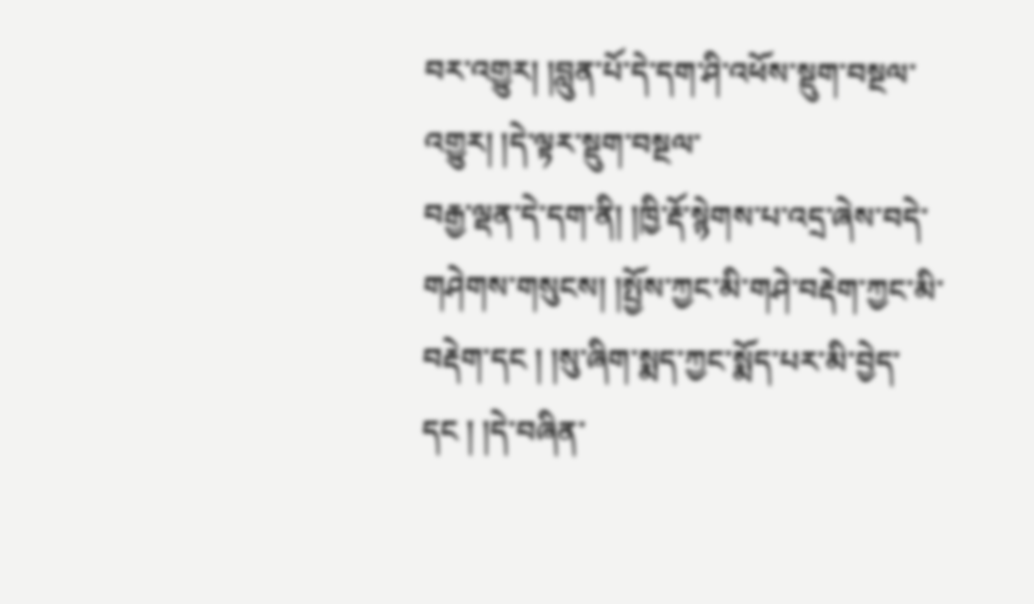བར་འགྱུར། །བླུན་པོ་དེ་དག་ཤི་འཕོས་སྡུག་བསྔལ་འགྱུར། །དེ་ལྟར་སྡུག་བསྔལ་
བརྒྱ་ལྡན་དེ་དག་ནི། །ཁྱི་རྡོ་སྙེགས་པ་འདྲ་ཞེས་བདེ་གཤེགས་གསུངས། །སྤྱོས་ཀྱང་མི་གཤེ་བརྡེག་ཀྱང་མི་བརྡེག་དང ། །སུ་ཞིག་སྨད་ཀྱང་སྨོད་པར་མི་བྱེད་དང ། །དེ་བཞིན་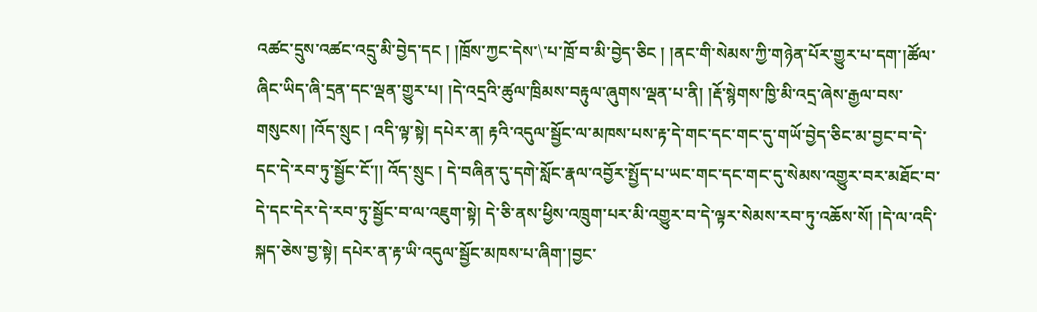འཚང་དྲུས་འཚང་འདྲུ་མི་བྱེད་དང ། །ཁྲོས་ཀྱང་དེས་\་པ་ཁྲོ་བ་མི་བྱེད་ཅིང ། །ནང་གི་སེམས་ཀྱི་གཉེན་པོར་གྱུར་པ་དག་།ཚོལ་ཞིང་ཡིད་ཞི་དྲན་དང་ལྡན་གྱུར་པ། །དེ་འདྲའི་ཚུལ་ཁྲིམས་བརྟུལ་ཞུགས་ལྡན་པ་ནི། །རྡོ་སྙེགས་ཁྱི་མི་འདྲ་ཞེས་རྒྱལ་བས་གསུངས། །འོད་སྲུང ། འདི་ལྟ་སྟེ། དཔེར་ན། རྟའི་འདུལ་སྦྱོང་ལ་མཁས་པས་རྟ་དེ་གང་དང་གང་དུ་གཡོ་བྱེད་ཅིང་མ་བྱང་བ་དེ་དང་དེ་རབ་ཏུ་སྦྱོང་ངོ་།། འོད་སྲུང ། དེ་བཞིན་དུ་དགེ་སློང་རྣལ་འབྱོར་སྤྱོད་པ་ཡང་གང་དང་གང་དུ་སེམས་འགྱུར་བར་མཐོང་བ་དེ་དང་དེར་དེ་རབ་ཏུ་སྦྱོང་བ་ལ་འཇུག་སྟེ། དེ་ཅི་ནས་ཕྱིས་འཁྲུག་པར་མི་འགྱུར་བ་དེ་ལྟར་སེམས་རབ་ཏུ་འཆོས་སོ། །དེ་ལ་འདི་སྐད་ཅེས་བྱ་སྟེ། དཔེར་ན་རྟ་ཡི་འདུལ་སྦྱོང་མཁས་པ་ཞིག་།བྱང་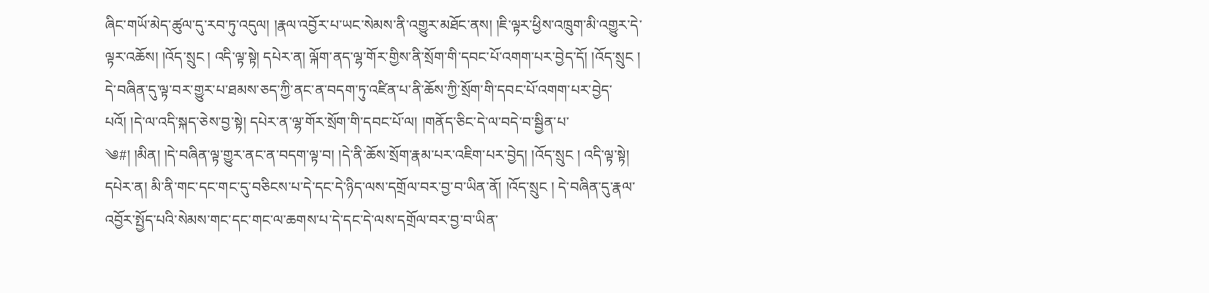ཞིང་གཡོ་མེད་ཚུལ་དུ་རབ་ཏུ་འདུལ། །རྣལ་འབྱོར་པ་ཡང་སེམས་ནི་འགྱུར་མཐོང་ནས། །ཇི་ལྟར་ཕྱིས་འཁྲུག་མི་འགྱུར་དེ་ལྟར་འཆོས། །འོད་སྲུང ། འདི་ལྟ་སྟེ། དཔེར་ན། ལྐོག་ནད་ལྷ་གོར་གྱིས་ནི་སྲོག་གི་དབང་པོ་འགག་པར་བྱེད་དོ། །འོད་སྲུང ། དེ་བཞིན་དུ་ལྟ་བར་གྱུར་པ་ཐམས་ཅད་ཀྱི་ནང་ན་བདག་ཏུ་འཛིན་པ་ནི་ཆོས་ཀྱི་སྲོག་གི་དབང་པོ་འགག་པར་བྱེད་པའོ། །དེ་ལ་འདི་སྐད་ཅེས་བྱ་སྟེ། དཔེར་ན་ལྷ་གོར་སྲོག་གི་དབང་པོ་ལ། །གནོད་ཅིང་དེ་ལ་བདེ་བ་སྦྱིན་པ་
༄#། །མིན། །དེ་བཞིན་ལྟ་གྱུར་ནང་ན་བདག་ལྟ་བ། །དེ་ནི་ཆོས་སྲོག་རྣམ་པར་འཇིག་པར་བྱེད། །འོད་སྲུང ། འདི་ལྟ་སྟེ། དཔེར་ན། མི་ནི་གང་དང་གང་དུ་བཅིངས་པ་དེ་དང་དེ་ཉིད་ལས་དགྲོལ་བར་བྱ་བ་ཡིན་ནོ། །འོད་སྲུང ། དེ་བཞིན་དུ་རྣལ་འབྱོར་སྤྱོད་པའི་སེམས་གང་དང་གང་ལ་ཆགས་པ་དེ་དང་དེ་ལས་དགྲོལ་བར་བྱ་བ་ཡིན་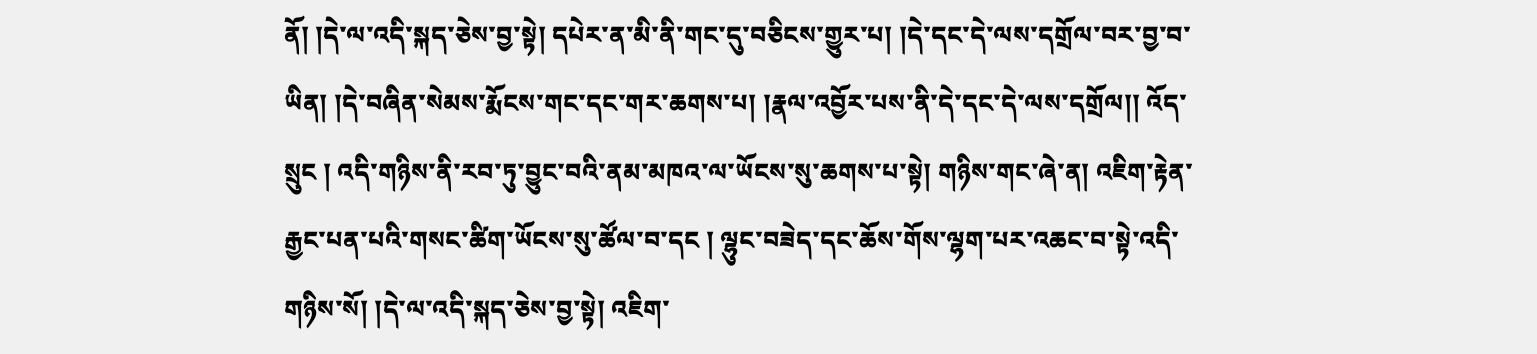ནོ། །དེ་ལ་འདི་སྐད་ཅེས་བྱ་སྟེ། དཔེར་ན་མི་ནི་གང་དུ་བཅིངས་གྱུར་པ། །དེ་དང་དེ་ལས་དགྲོལ་བར་བྱ་བ་ཡིན། །དེ་བཞིན་སེམས་རྨོངས་གང་དང་གར་ཆགས་པ། །རྣལ་འབྱོར་པས་ནི་དེ་དང་དེ་ལས་དགྲོལ།། འོད་སྲུང ། འདི་གཉིས་ནི་རབ་ཏུ་བྱུང་བའི་ནམ་མཁའ་ལ་ཡོངས་སུ་ཆགས་པ་སྟེ། གཉིས་གང་ཞེ་ན། འཇིག་རྟེན་རྒྱང་པན་པའི་གསང་ཚིག་ཡོངས་སུ་ཚོལ་བ་དང ། ལྷུང་བཟེད་དང་ཆོས་གོས་ལྷག་པར་འཆང་བ་སྟེ་འདི་གཉིས་སོ། །དེ་ལ་འདི་སྐད་ཅེས་བྱ་སྟེ། འཇིག་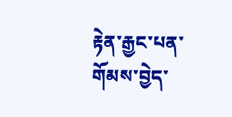རྟེན་རྒྱང་པན་གོམས་བྱེད་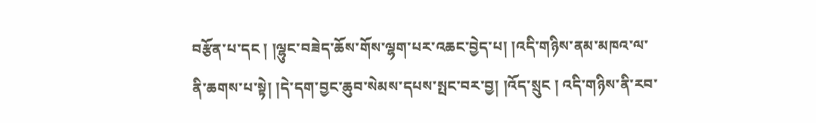བརྩོན་པ་དང ། །ལྷུང་བཟེད་ཆོས་གོས་ལྷག་པར་འཆང་བྱེད་པ། །འདི་གཉིས་ནམ་མཁའ་ལ་ནི་ཆགས་པ་སྟེ། །དེ་དག་བྱང་ཆུབ་སེམས་དཔས་སྤང་བར་བྱ། །འོད་སྲུང ། འདི་གཉིས་ནི་རབ་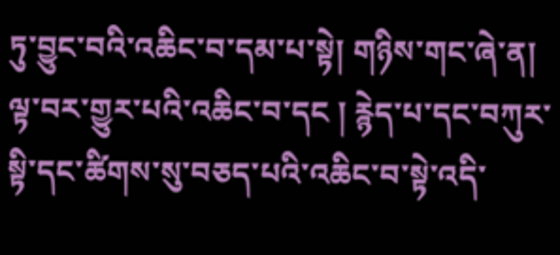ཏུ་བྱུང་བའི་འཆིང་བ་དམ་པ་སྟེ། གཉིས་གང་ཞེ་ན། ལྟ་བར་གྱུར་པའི་འཆིང་བ་དང ། རྙེད་པ་དང་བཀུར་སྟི་དང་ཚིགས་སུ་བཅད་པའི་འཆིང་བ་སྟེ་འདི་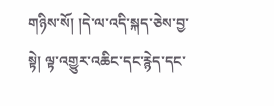གཉིས་སོ། །དེ་ལ་འདི་སྐད་ཅེས་བྱ་སྟེ། ལྟ་འགྱུར་འཆིང་དང་རྙེད་དང་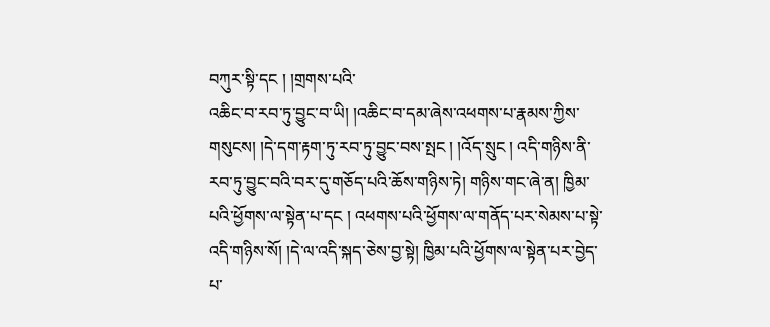བཀུར་སྟི་དང ། །གྲགས་པའི་
འཆིང་བ་རབ་ཏུ་བྱུང་བ་ཡི། །འཆིང་བ་དམ་ཞེས་འཕགས་པ་རྣམས་ཀྱིས་གསུངས། །དེ་དག་རྟག་ཏུ་རབ་ཏུ་བྱུང་བས་སྤང ། །འོད་སྲུང ། འདི་གཉིས་ནི་རབ་ཏུ་བྱུང་བའི་བར་དུ་གཅོད་པའི་ཆོས་གཉིས་ཏེ། གཉིས་གང་ཞེ་ན། ཁྱིམ་པའི་ཕྱོགས་ལ་སྟེན་པ་དང ། འཕགས་པའི་ཕྱོགས་ལ་གནོད་པར་སེམས་པ་སྟེ་འདི་གཉིས་སོ། །དེ་ལ་འདི་སྐད་ཅེས་བྱ་སྟེ། ཁྱིམ་པའི་ཕྱོགས་ལ་སྟེན་པར་བྱེད་པ་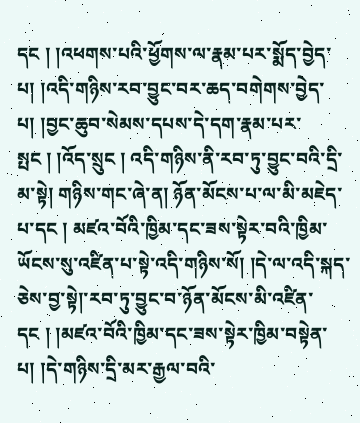དང ། །འཕགས་པའི་ཕྱོགས་ལ་རྣམ་པར་སྨོད་བྱེད་པ། །འདི་གཉིས་རབ་བྱུང་བར་ཆད་བགེགས་བྱེད་པ། །བྱང་ཆུབ་སེམས་དཔས་དེ་དག་རྣམ་པར་སྤང ། །འོད་སྲུང ། འདི་གཉིས་ནི་རབ་ཏུ་བྱུང་བའི་དྲི་མ་སྟེ། གཉིས་གང་ཞེ་ན། ཉོན་མོངས་པ་ལ་མི་མཇེད་པ་དང ། མཛའ་བོའི་ཁྱིམ་དང་ཟས་སྟེར་བའི་ཁྱིམ་ཡོངས་སུ་འཛིན་པ་སྟེ་འདི་གཉིས་སོ། །དེ་ལ་འདི་སྐད་ཅེས་བྱ་སྟེ།་རབ་ཏུ་བྱུང་བ་ཉོན་མོངས་མི་འཛིན་དང ། །མཛའ་བོའི་ཁྱིམ་དང་ཟས་སྟེར་ཁྱིམ་བསྟེན་པ། །དེ་གཉིས་དྲི་མར་རྒྱལ་བའི་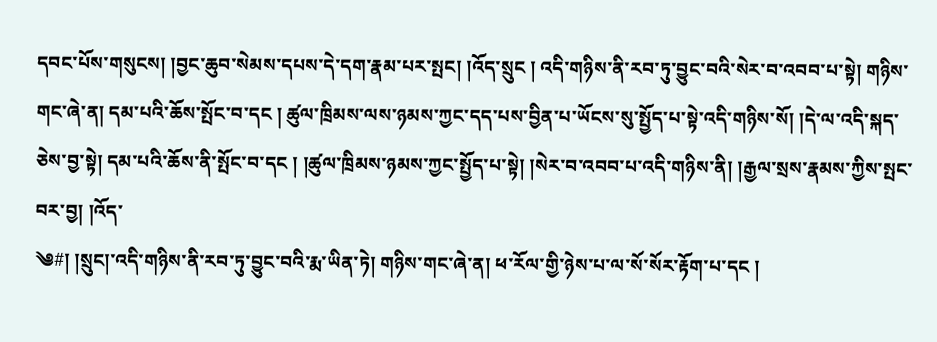དབང་པོས་གསུངས། །བྱང་ཆུབ་སེམས་དཔས་དེ་དག་རྣམ་པར་སྤང། །འོད་སྲུང ། འདི་གཉིས་ནི་རབ་ཏུ་བྱུང་བའི་སེར་བ་འབབ་པ་སྟེ། གཉིས་གང་ཞེ་ན། དམ་པའི་ཆོས་སྤོང་བ་དང ། ཚུལ་ཁྲིམས་ལས་ཉམས་ཀྱང་དད་པས་བྱིན་པ་ཡོངས་སུ་སྤྱོད་པ་སྟེ་འདི་གཉིས་སོ། །དེ་ལ་འདི་སྐད་ཅེས་བྱ་སྟེ། དམ་པའི་ཆོས་ནི་སྤོང་བ་དང ། །ཚུལ་ཁྲིམས་ཉམས་ཀྱང་སྤྱོད་པ་སྟེ། །སེར་བ་འབབ་པ་འདི་གཉིས་ནི། །རྒྱལ་སྲས་རྣམས་ཀྱིས་སྤང་བར་བྱ། །འོད་
༄#། །སྲུང།་འདི་གཉིས་ནི་རབ་ཏུ་བྱུང་བའི་རྨ་ཡིན་ཏེ། གཉིས་གང་ཞེ་ན། ཕ་རོལ་གྱི་ཉེས་པ་ལ་སོ་སོར་རྟོག་པ་དང །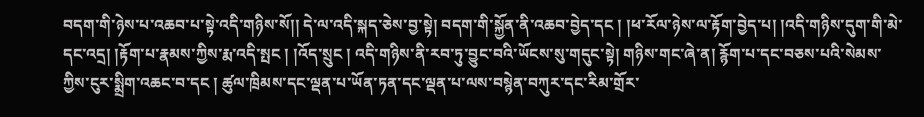བདག་གི་ཉེས་པ་འཆབ་པ་སྟེ་འདི་གཉིས་སོ།། དེ་ལ་འདི་སྐད་ཅེས་བྱ་སྟེ། བདག་གི་སྐྱོན་ནི་འཆབ་བྱེད་དང ། །ཕ་རོལ་ཉེས་ལ་རྟོག་བྱེད་པ། །འདི་གཉིས་དུག་གི་མེ་དང་འདྲ། །རྟོག་པ་རྣམས་ཀྱིས་རྨ་འདི་སྤང ། །འོད་སྲུང ། འདི་གཉིས་ནི་རབ་ཏུ་བྱུང་བའི་ཡོངས་སུ་གདུང་སྟེ། གཉིས་གང་ཞེ་ན། རྙོག་པ་དང་བཅས་པའི་སེམས་ཀྱིས་ངུར་སྨྲིག་འཆང་བ་དང ། ཚུལ་ཁྲིམས་དང་ལྡན་པ་ཡོན་ཏན་དང་ལྡན་པ་ལས་བསྙེན་བཀུར་དང་རིམ་གྲོར་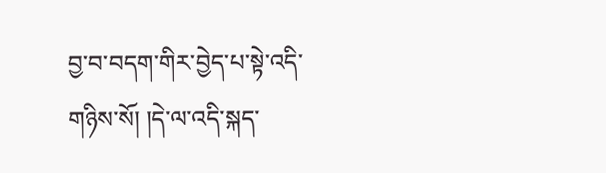བྱ་བ་བདག་གིར་བྱེད་པ་སྟེ་འདི་གཉིས་སོ། །དེ་ལ་འདི་སྐད་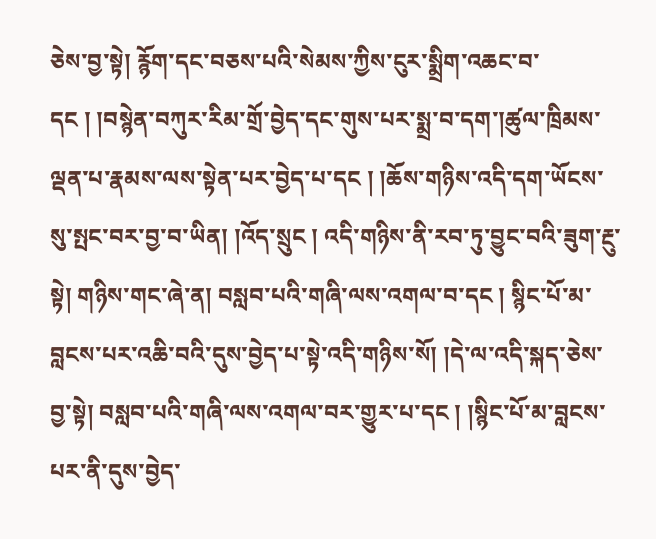ཅེས་བྱ་སྟེ། རྙོག་དང་བཅས་པའི་སེམས་ཀྱིས་ངུར་སྨྲིག་འཆང་བ་དང ། །བསྙེན་བཀུར་རིམ་གྲོ་བྱེད་དང་གུས་པར་སྨྲ་བ་དག་།ཚུལ་ཁྲིམས་ལྡན་པ་རྣམས་ལས་སྟེན་པར་བྱེད་པ་དང ། །ཆོས་གཉིས་འདི་དག་ཡོངས་སུ་སྤང་བར་བྱ་བ་ཡིན། །འོད་སྲུང ། འདི་གཉིས་ནི་རབ་ཏུ་བྱུང་བའི་ཟུག་རྔུ་སྟེ། གཉིས་གང་ཞེ་ན། བསླབ་པའི་གཞི་ལས་འགལ་བ་དང ། སྙིང་པོ་མ་བླངས་པར་འཆི་བའི་དུས་བྱེད་པ་སྟེ་འདི་གཉིས་སོ། །དེ་ལ་འདི་སྐད་ཅེས་བྱ་སྟེ། བསླབ་པའི་གཞི་ལས་འགལ་བར་གྱུར་པ་དང ། །སྙིང་པོ་མ་བླངས་པར་ནི་དུས་བྱེད་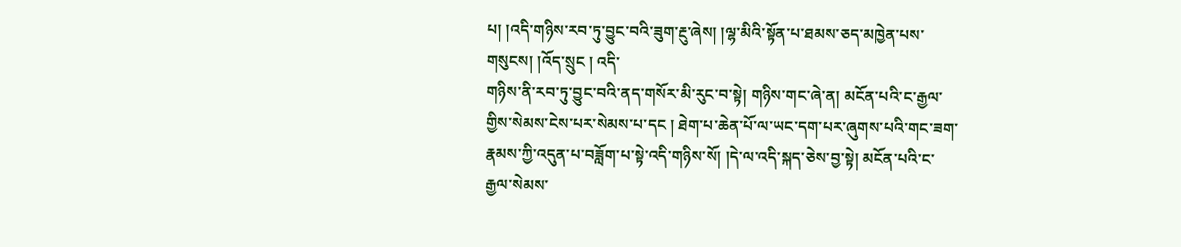པ། །འདི་གཉིས་རབ་ཏུ་བྱུང་བའི་ཟུག་རྔུ་ཞེས། །ལྷ་མིའི་སྟོན་པ་ཐམས་ཅད་མཁྱེན་པས་གསུངས། །འོད་སྲུང ། འདི་
གཉིས་ནི་རབ་ཏུ་བྱུང་བའི་ནད་གསོར་མི་རུང་བ་སྟེ། གཉིས་གང་ཞེ་ན། མངོན་པའི་ང་རྒྱལ་གྱིས་སེམས་ངེས་པར་སེམས་པ་དང ། ཐེག་པ་ཆེན་པོ་ལ་ཡང་དག་པར་ཞུགས་པའི་གང་ཟག་རྣམས་ཀྱི་འདུན་པ་བཟློག་པ་སྟེ་འདི་གཉིས་སོ། །དེ་ལ་འདི་སྐད་ཅེས་བྱ་སྟེ། མངོན་པའི་ང་རྒྱལ་སེམས་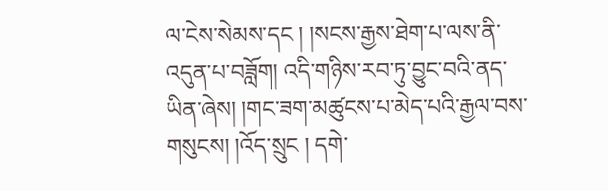ལ་ངེས་སེམས་དང ། །སངས་རྒྱས་ཐེག་པ་ལས་ནི་འདུན་པ་བཟློག། འདི་གཉིས་རབ་ཏུ་བྱུང་བའི་ནད་ཡིན་ཞེས། །གང་ཟག་མཚུངས་པ་མེད་པའི་རྒྱལ་བས་གསུངས། །འོད་སྲུང ། དགེ་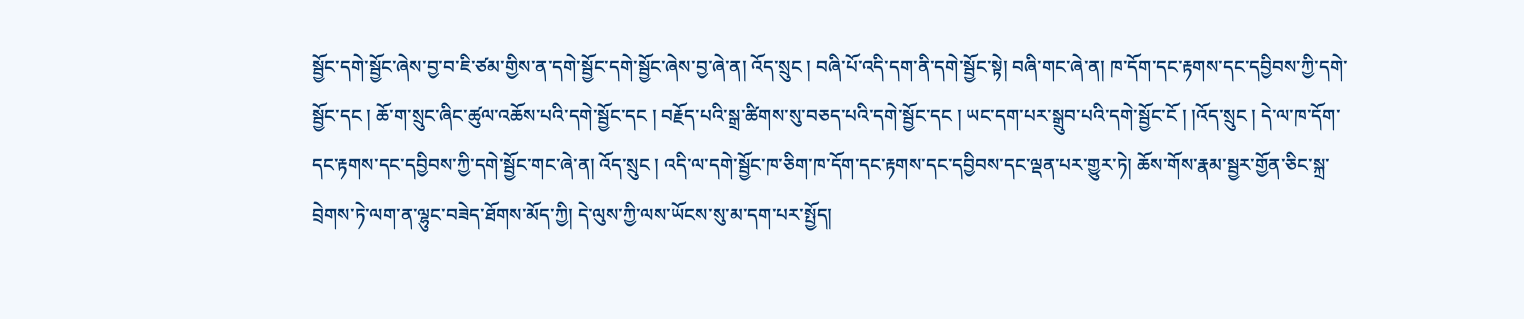སྦྱོང་དགེ་སྦྱོང་ཞེས་བྱ་བ་ཇི་ཙམ་གྱིས་ན་དགེ་སྦྱོང་དགེ་སྦྱོང་ཞེས་བྱ་ཞེ་ན། འོད་སྲུང ། བཞི་པོ་འདི་དག་ནི་དགེ་སྦྱོང་སྟེ། བཞི་གང་ཞེ་ན། ཁ་དོག་དང་རྟགས་དང་དབྱིབས་ཀྱི་དགེ་སྦྱོང་དང ། ཆོ་ག་སྲུང་ཞིང་ཚུལ་འཆོས་པའི་དགེ་སྦྱོང་དང ། བརྗོད་པའི་སྒྲ་ཚིགས་སུ་བཅད་པའི་དགེ་སྦྱོང་དང ། ཡང་དག་པར་སྒྲུབ་པའི་དགེ་སྦྱོང་ངོ ། །འོད་སྲུང ། དེ་ལ་ཁ་དོག་དང་རྟགས་དང་དབྱིབས་ཀྱི་དགེ་སྦྱོང་གང་ཞེ་ན། འོད་སྲུང ། འདི་ལ་དགེ་སྦྱོང་ཁ་ཅིག་ཁ་དོག་དང་རྟགས་དང་དབྱིབས་དང་ལྡན་པར་གྱུར་ཏེ། ཆོས་གོས་རྣམ་སྦྱར་གྱོན་ཅིང་སྐྲ་བྲེགས་ཏེ་ལག་ན་ལྷུང་བཟེད་ཐོགས་མོད་ཀྱི། དེ་ལུས་ཀྱི་ལས་ཡོངས་སུ་མ་དག་པར་སྤྱོད།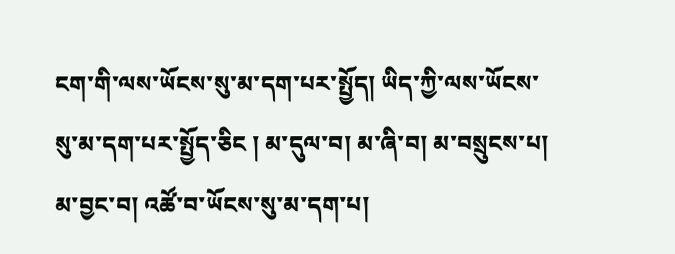ངག་གི་ལས་ཡོངས་སུ་མ་དག་པར་སྤྱོད། ཡིད་ཀྱི་ལས་ཡོངས་སུ་མ་དག་པར་སྤྱོད་ཅིང ། མ་དུལ་བ། མ་ཞི་བ། མ་བསྲུངས་པ། མ་བྱང་བ། འཚོ་བ་ཡོངས་སུ་མ་དག་པ།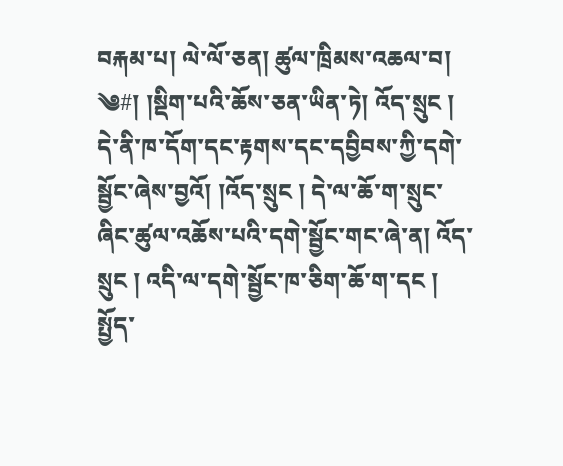བརྐམ་པ། ལེ་ལོ་ཅན། ཚུལ་ཁྲིམས་འཆལ་བ།
༄#། །སྡིག་པའི་ཆོས་ཅན་ཡིན་ཏེ། འོད་སྲུང ། དེ་ནི་ཁ་དོག་དང་རྟགས་དང་དབྱིབས་ཀྱི་དགེ་སྦྱོང་ཞེས་བྱའོ། །འོད་སྲུང ། དེ་ལ་ཆོ་ག་སྲུང་ཞིང་ཚུལ་འཆོས་པའི་དགེ་སྦྱོང་གང་ཞེ་ན། འོད་སྲུང ། འདི་ལ་དགེ་སྦྱོང་ཁ་ཅིག་ཆོ་ག་དང ། སྤྱོད་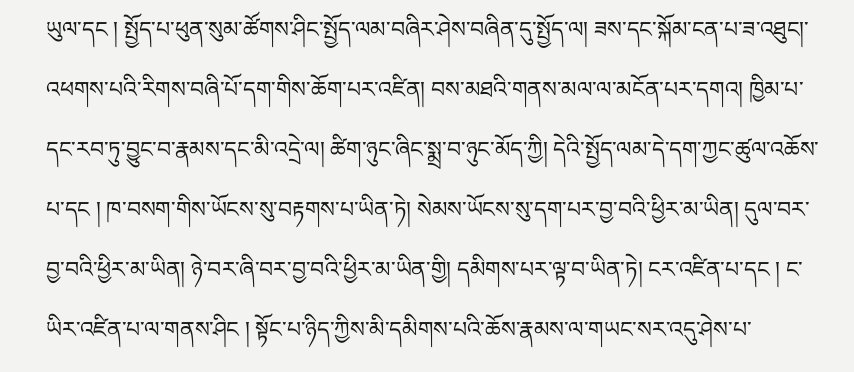ཡུལ་དང ། སྤྱོད་པ་ཕུན་སུམ་ཚོགས་ཤིང་སྤྱོད་ལམ་བཞིར་ཤེས་བཞིན་དུ་སྤྱོད་ལ། ཟས་དང་སྐོམ་ངན་པ་ཟ་འཐུང།་འཕགས་པའི་རིགས་བཞི་པོ་དག་གིས་ཆོག་པར་འཛིན། བས་མཐའི་གནས་མལ་ལ་མངོན་པར་དགའ། ཁྱིམ་པ་དང་རབ་ཏུ་བྱུང་བ་རྣམས་དང་མི་འདྲེ་ལ། ཚིག་ཉུང་ཞིང་སྨྲ་བ་ཉུང་མོད་ཀྱི། དེའི་སྤྱོད་ལམ་དེ་དག་ཀྱང་ཚུལ་འཆོས་པ་དང ། ཁ་བསག་གིས་ཡོངས་སུ་བརྟགས་པ་ཡིན་ཏེ། སེམས་ཡོངས་སུ་དག་པར་བྱ་བའི་ཕྱིར་མ་ཡིན། དུལ་བར་བྱ་བའི་ཕྱིར་མ་ཡིན། ཉེ་བར་ཞི་བར་བྱ་བའི་ཕྱིར་མ་ཡིན་གྱི། དམིགས་པར་ལྟ་བ་ཡིན་ཏེ། ངར་འཛིན་པ་དང ། ང་ཡིར་འཛིན་པ་ལ་གནས་ཤིང ། སྟོང་པ་ཉིད་ཀྱིས་མི་དམིགས་པའི་ཆོས་རྣམས་ལ་གཡང་སར་འདུ་ཤེས་པ་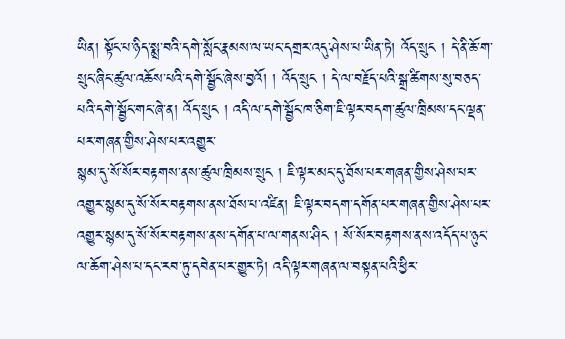ཡིན། སྟོང་པ་ཉིད་སྨྲ་བའི་དགེ་སློང་རྣམས་ལ་ཡང་དགྲར་འདུ་ཤེས་པ་ཡིན་ཏེ། འོད་སྲུང ། དེ་ནི་ཆོ་ག་སྲུང་ཞིང་ཚུལ་འཆོས་པའི་དགེ་སྦྱོང་ཞེས་བྱའོ། ། འོད་སྲུང ། དེ་ལ་བརྗོད་པའི་སྒྲ་ཚིགས་སུ་བཅད་པའི་དགེ་སྦྱོང་གང་ཞེ་ན། འོད་སྲུང ། འདི་ལ་དགེ་སྦྱོང་ཁ་ཅིག་ཇི་ལྟར་བདག་ཚུལ་ཁྲིམས་དང་ལྡན་པར་གཞན་གྱིས་ཤེས་པར་འགྱུར་
སྙམ་དུ་སོ་སོར་བརྟགས་ནས་ཚུལ་ཁྲིམས་སྲུང ། ཇི་ལྟར་མང་དུ་ཐོས་པར་གཞན་གྱིས་ཤེས་པར་འགྱུར་སྙམ་དུ་སོ་སོར་བརྟགས་ནས་ཐོས་པ་འཛིན། ཇི་ལྟར་བདག་དགོན་པར་གཞན་གྱིས་ཤེས་པར་འགྱུར་སྙམ་དུ་སོ་སོར་བརྟགས་ནས་དགོན་པ་ལ་གནས་ཤིང ། སོ་སོར་བརྟགས་ནས་འདོད་པ་ཉུང་ལ་ཆོག་ཤེས་པ་དང་རབ་ཏུ་དབེན་པར་གྱུར་ཏེ། འདི་ལྟར་གཞན་ལ་བསྟན་པའི་ཕྱིར་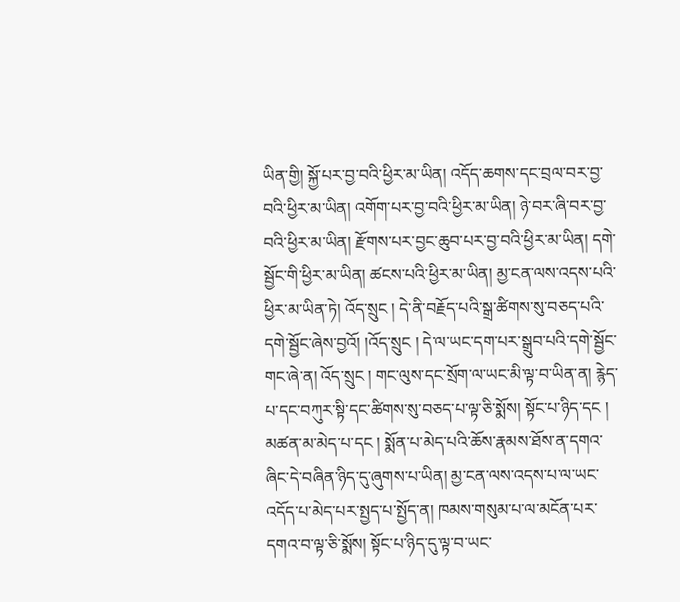ཡིན་གྱི། སྐྱོ་པར་བྱ་བའི་ཕྱིར་མ་ཡིན། འདོད་ཆགས་དང་བྲལ་བར་བྱ་བའི་ཕྱིར་མ་ཡིན། འགོག་པར་བྱ་བའི་ཕྱིར་མ་ཡིན། ཉེ་བར་ཞི་བར་བྱ་བའི་ཕྱིར་མ་ཡིན། རྫོགས་པར་བྱང་ཆུབ་པར་བྱ་བའི་ཕྱིར་མ་ཡིན། དགེ་སྦྱོང་གི་ཕྱིར་མ་ཡིན། ཚངས་པའི་ཕྱིར་མ་ཡིན། མྱ་ངན་ལས་འདས་པའི་ཕྱིར་མ་ཡིན་ཏེ། འོད་སྲུང ། དེ་ནི་བརྗོད་པའི་སྒྲ་ཚིགས་སུ་བཅད་པའི་དགེ་སྦྱོང་ཞེས་བྱའོ། །འོད་སྲུང ། དེ་ལ་ཡང་དག་པར་སྒྲུབ་པའི་དགེ་སྦྱོང་གང་ཞེ་ན། འོད་སྲུང ། གང་ལུས་དང་སྲོག་ལ་ཡང་མི་ལྟ་བ་ཡིན་ན། རྙེད་པ་དང་བཀུར་སྟི་དང་ཚིགས་སུ་བཅད་པ་ལྟ་ཅི་སྨོས། སྟོང་པ་ཉིད་དང ། མཚན་མ་མེད་པ་དང ། སྨོན་པ་མེད་པའི་ཆོས་རྣམས་ཐོས་ན་དགའ་ཞིང་དེ་བཞིན་ཉིད་དུ་ཞུགས་པ་ཡིན། མྱ་ངན་ལས་འདས་པ་ལ་ཡང་འདོད་པ་མེད་པར་སྤྱད་པ་སྤྱོད་ན། ཁམས་གསུམ་པ་ལ་མངོན་པར་དགའ་བ་ལྟ་ཅི་སྨོས། སྟོང་པ་ཉིད་དུ་ལྟ་བ་ཡང་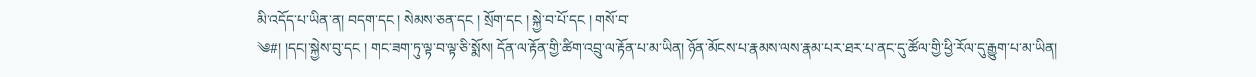མི་འདོད་པ་ཡིན་ན། བདག་དང ། སེམས་ཅན་དང ། སྲོག་དང ། སྐྱེ་བ་པོ་དང ། གསོ་བ་
༄#། །དང།་སྐྱེས་བུ་དང ། གང་ཟག་ཏུ་ལྟ་བ་ལྟ་ཅི་སྨོས། དོན་ལ་རྟོན་གྱི་ཚིག་འབྲུ་ལ་རྟོན་པ་མ་ཡིན། ཉོན་མོངས་པ་རྣམས་ལས་རྣམ་པར་ཐར་པ་ནང་དུ་ཚོལ་གྱི་ཕྱི་རོལ་དུ་རྒྱུག་པ་མ་ཡིན།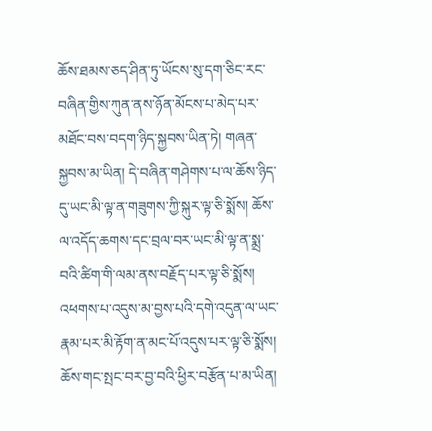ཆོས་ཐམས་ཅད་ཤིན་ཏུ་ཡོངས་སུ་དག་ཅིང་རང་བཞིན་གྱིས་ཀུན་ནས་ཉོན་མོངས་པ་མེད་པར་མཐོང་བས་བདག་ཉིད་སྐྱབས་ཡིན་ཏེ། གཞན་སྐྱབས་མ་ཡིན། དེ་བཞིན་གཤེགས་པ་ལ་ཆོས་ཉིད་དུ་ཡང་མི་ལྟ་ན་གཟུགས་ཀྱི་སྐུར་ལྟ་ཅི་སྨོས། ཆོས་ལ་འདོད་ཆགས་དང་བྲལ་བར་ཡང་མི་ལྟ་ན་སྨྲ་བའི་ཚིག་གི་ལམ་ནས་བརྗོད་པར་ལྟ་ཅི་སྨོས། འཕགས་པ་འདུས་མ་བྱས་པའི་དགེ་འདུན་ལ་ཡང་རྣམ་པར་མི་རྟོག་ན་མང་པོ་འདུས་པར་ལྟ་ཅི་སྨོས། ཆོས་གང་སྤང་བར་བྱ་བའི་ཕྱིར་བརྩོན་པ་མ་ཡིན།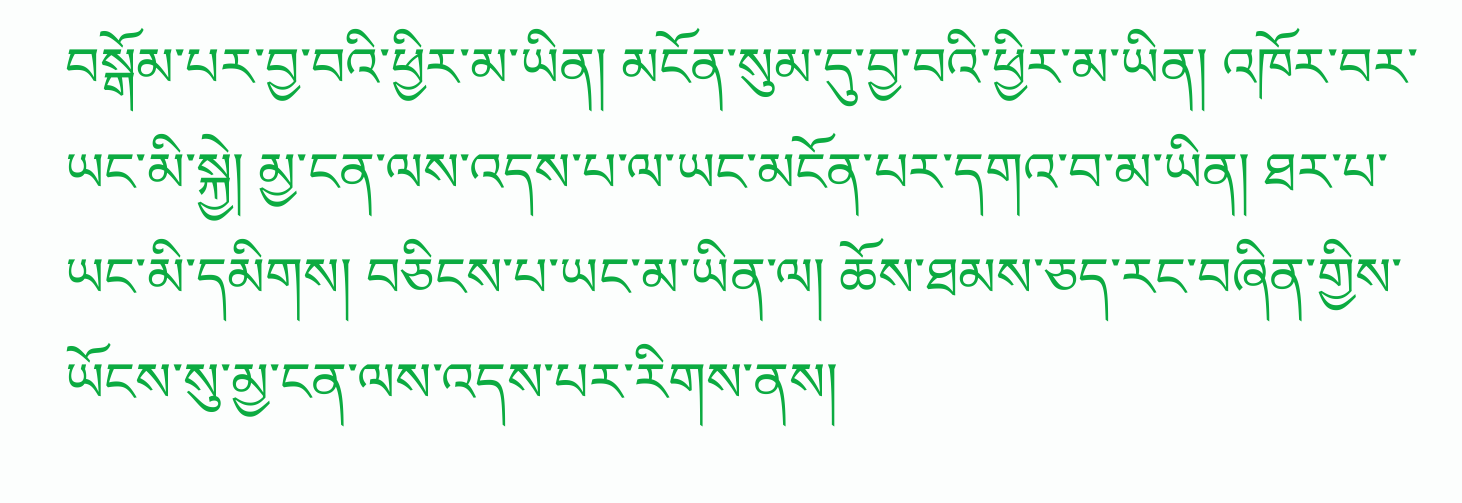བསྒོམ་པར་བྱ་བའི་ཕྱིར་མ་ཡིན། མངོན་སུམ་དུ་བྱ་བའི་ཕྱིར་མ་ཡིན། འཁོར་བར་ཡང་མི་སྐྱེ། མྱ་ངན་ལས་འདས་པ་ལ་ཡང་མངོན་པར་དགའ་བ་མ་ཡིན། ཐར་པ་ཡང་མི་དམིགས། བཅིངས་པ་ཡང་མ་ཡིན་ལ། ཆོས་ཐམས་ཅད་རང་བཞིན་གྱིས་ཡོངས་སུ་མྱ་ངན་ལས་འདས་པར་རིགས་ནས།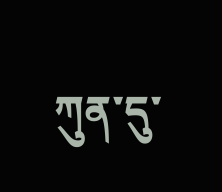ཀུན་དུ་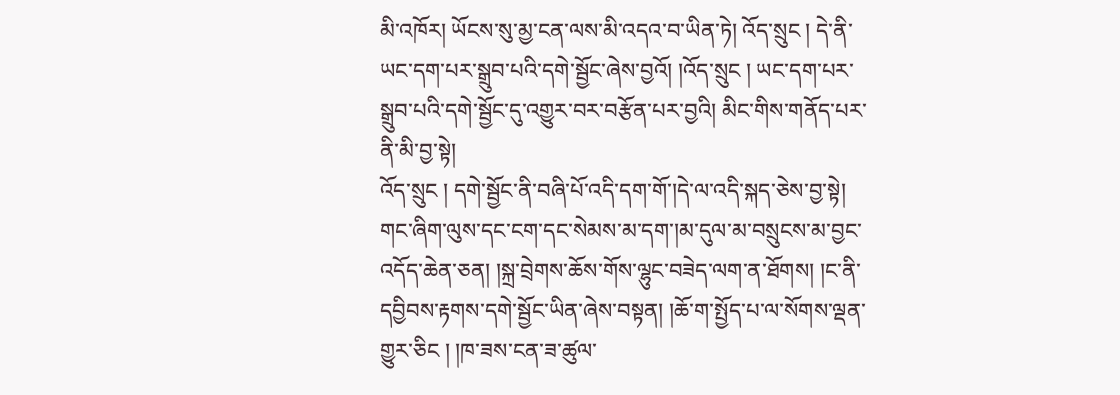མི་འཁོར། ཡོངས་སུ་མྱ་ངན་ལས་མི་འདའ་བ་ཡིན་ཏེ། འོད་སྲུང ། དེ་ནི་ཡང་དག་པར་སྒྲུབ་པའི་དགེ་སྦྱོང་ཞེས་བྱའོ། །འོད་སྲུང ། ཡང་དག་པར་སྒྲུབ་པའི་དགེ་སྦྱོང་དུ་འགྱུར་བར་བརྩོན་པར་བྱའི། མིང་གིས་གནོད་པར་ནི་མི་བྱ་སྟེ།
འོད་སྲུང ། དགེ་སྦྱོང་ནི་བཞི་པོ་འདི་དག་གོ་།དེ་ལ་འདི་སྐད་ཅེས་བྱ་སྟེ། གང་ཞིག་ལུས་དང་ངག་དང་སེམས་མ་དག་།མ་དུལ་མ་བསྲུངས་མ་བྱང་འདོད་ཆེན་ཅན། །སྐྲ་བྲེགས་ཆོས་གོས་ལྷུང་བཟེད་ལག་ན་ཐོགས། །ང་ནི་དབྱིབས་རྟགས་དགེ་སྦྱོང་ཡིན་ཞེས་བསྟན། །ཆོ་ག་སྤྱོད་པ་ལ་སོགས་ལྡན་གྱུར་ཅིང ། །ཁ་ཟས་ངན་ཟ་ཚུལ་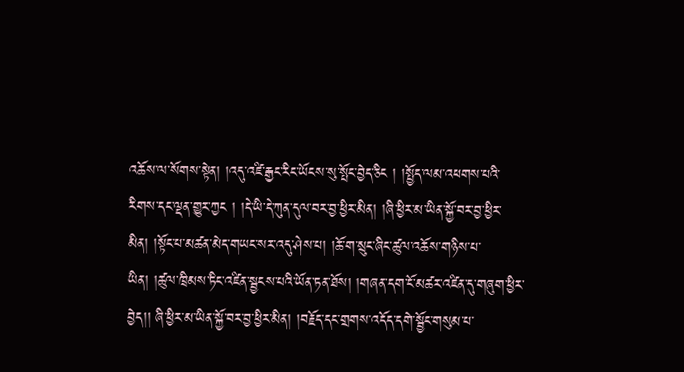འཆོས་ལ་སོགས་སྟེན། །འདུ་འཛི་རྒྱང་རིང་ཡོངས་སུ་སྤོང་བྱེད་ཅིང ། །སྤྱོད་ལམ་འཕགས་པའི་རིགས་དང་ལྡན་གྱུར་ཀྱང ། །དེ་ཡི་དེ་ཀུན་དུལ་བར་བྱ་ཕྱིར་མིན། །ཞི་ཕྱིར་མ་ཡིན་སྐྱོ་བར་བྱ་ཕྱིར་མིན། །སྟོང་པ་མཚན་མེད་གཡང་སར་འདུ་ཤེས་པ། །ཆོ་ག་སྲུང་ཞིང་ཚུལ་འཆོས་གཉིས་པ་ཡིན། །ཚུལ་ཁྲིམས་ཏིང་འཛིན་སྦྱངས་པའི་ཡོན་ཏན་ཐོས། །གཞན་དག་ངོ་མཚར་འཛིན་དུ་གཞུག་ཕྱིར་བྱེད།། ཞི་ཕྱིར་མ་ཡིན་སྐྱོ་བར་བྱ་ཕྱིར་མིན། །བརྗོད་དང་གྲགས་འདོད་དགེ་སྦྱོང་གསུམ་པ་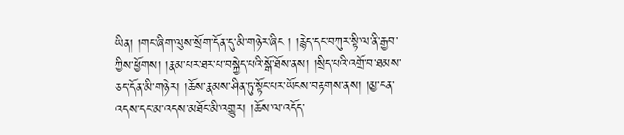ཡིན། །གང་ཞིག་ལུས་སྲོག་དོན་དུ་མི་གཉེར་ཞིང ། །རྙེད་དང་བཀུར་སྟི་ལ་ནི་རྒྱབ་ཀྱིས་ཕྱོགས། །རྣམ་པར་ཐར་པ་བསྐྱེད་པའི་སྒོ་ཐོས་ནས། །སྲིད་པའི་འགྲོ་བ་ཐམས་ཅད་དོན་མི་གཉེར། །ཆོས་རྣམས་ཤིན་ཏུ་སྟོང་པར་ཡོངས་བརྟགས་ནས། །མྱ་ངན་འདས་དང་མ་འདས་མཐོང་མི་འགྱུར། །ཆོས་ལ་འདོད་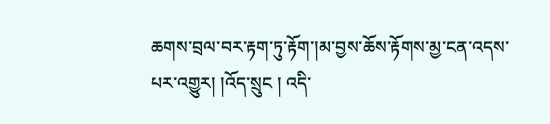ཆགས་བྲལ་བར་རྟག་ཏུ་རྟོག་།མ་བྱས་ཆོས་རྟོགས་མྱ་ངན་འདས་པར་འགྱུར། །འོད་སྲུང ། འདི་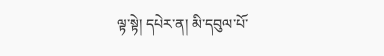ལྟ་སྟེ། དཔེར་ན། མི་དབུལ་པོ་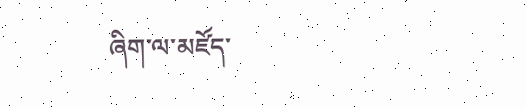ཞིག་ལ་མཛོད་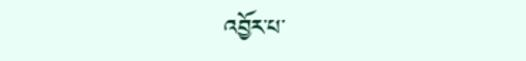འབྱོར་པ་